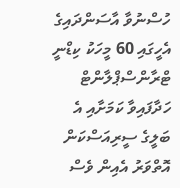ހުސްނުވާ އާސަންދައިގެ އެހީގައި 60 މީހަކު ކިޑްނީ ޓްރާންސްޕްލާންޓް ހަދާފައިވާ ކަމަށާއި އެ ބަލީގެ ސީރިއަސްކަން އޮތްވަރު އެއިން ވެސް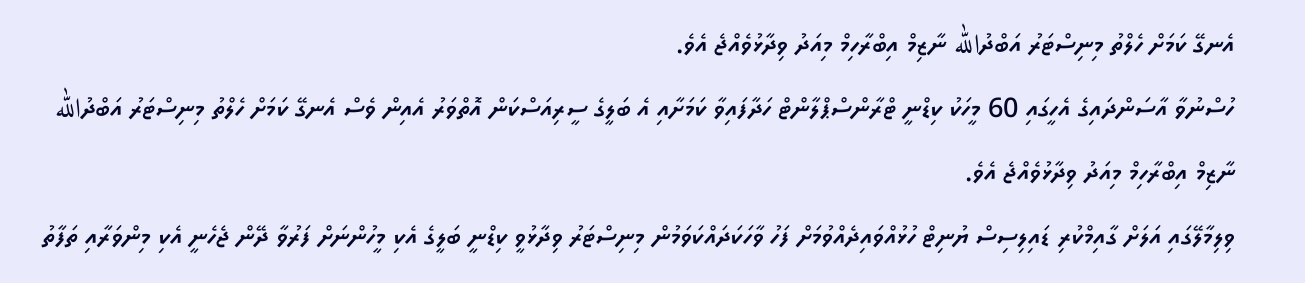އެނގޭ ކަމަށް ހެލްތު މިނިސްޓަރު އަބްދުالله ނާޒިމް އިބްރާހިމް މިއަދު ވިދާޅުވެއްޖެ އެވެ.
ހުސްނުވާ އާސަންދައިގެ އެހީގައި 60 މީހަކު ކިޑްނީ ޓްރާންސްޕްލާންޓް ހަދާފައިވާ ކަމަށާއި އެ ބަލީގެ ސީރިއަސްކަން އޮތްވަރު އެއިން ވެސް އެނގޭ ކަމަށް ހެލްތު މިނިސްޓަރު އަބްދުالله ނާޒިމް އިބްރާހިމް މިއަދު ވިދާޅުވެއްޖެ އެވެ.
ވިލިމާލޭގައި އަލަށް ގާއިމްކުރި ޑައިލިސިސް ޔުނިޓް ހުޅުއްވައިދެއްވުމަށް ފަހު ވާހަކަދައްކަވަމުން މިނިސްޓަރު ވިދާޅުވީ ކިޑްނީ ބަލީގެ އެކި މީހުންނަށް ފަރުވާ ދޭން ޖެހެނީ އެކި މިންވަރާއި ތަފާތު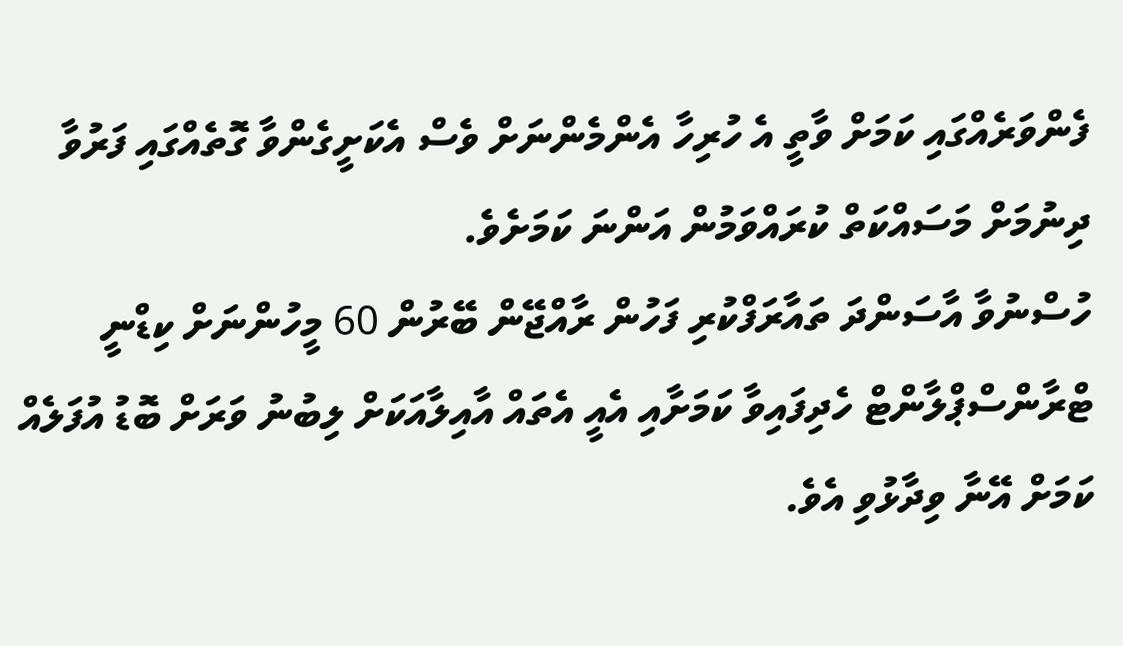ފެންވަރެއްގައި ކަމަށް ވާތީ އެ ހުރިހާ އެންމެންނަށް ވެސް އެކަށީގެންވާ ގޮތެއްގައި ފަރުވާ ދިނުމަށް މަސައްކަތް ކުރައްވަމުން އަންނަ ކަމަށެވެ.
ހުސްނުވާ އާސަންދަ ތައާރަފްކުރި ފަހުން ރާއްޖޭން ބޭރުން 60 މީހުންނަށް ކިޑްނީ ޓްރާންސްޕްލާންޓް ހެދިފައިވާ ކަމަށާއި އެއީ އެތައް އާއިލާއަކަށް ލިބުނު ވަރަށް ބޮޑު އުފަލެއް ކަމަށް އޭނާ ވިދާޅުވި އެވެ.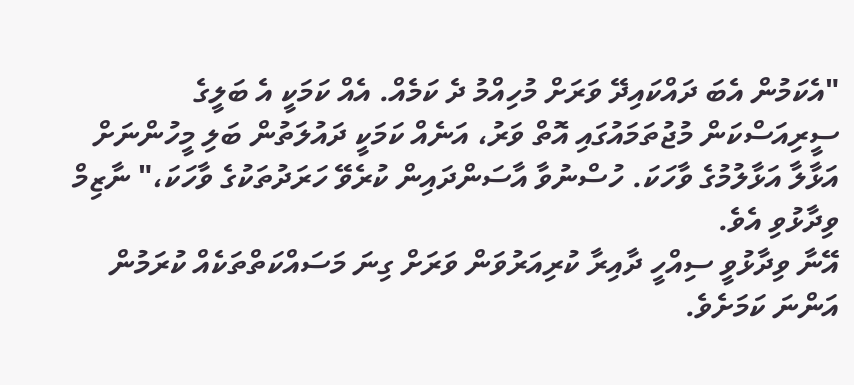"އެކަމުން އެބަ ދައްކައިދޭ ވަރަށް މުހިއްމު ދެ ކަމެއް. އެއް ކަމަކީ އެ ބަލީގެ ސީރިއަސްކަން މުޖުތަމައުގައި އޮތް ވަރު، އަނެއް ކަމަކީ ދައުލަތުން ބަލި މީހުންނަށް އަޅާލާ އަޅާލުމުގެ ވާހަކަ. ހުސްނުވާ އާސަންދައިން ކުރެވޭ ހަރަދުތަކުގެ ވާހަކަ،" ނާޒިމް ވިދާޅުވި އެވެ.
އޭނާ ވިދާޅުވީ ސިއްހީ ދާއިރާ ކުރިއަރުވަން ވަރަށް ގިނަ މަސައްކަތްތަކެއް ކުރަމުން އަންނަ ކަމަށެވެ.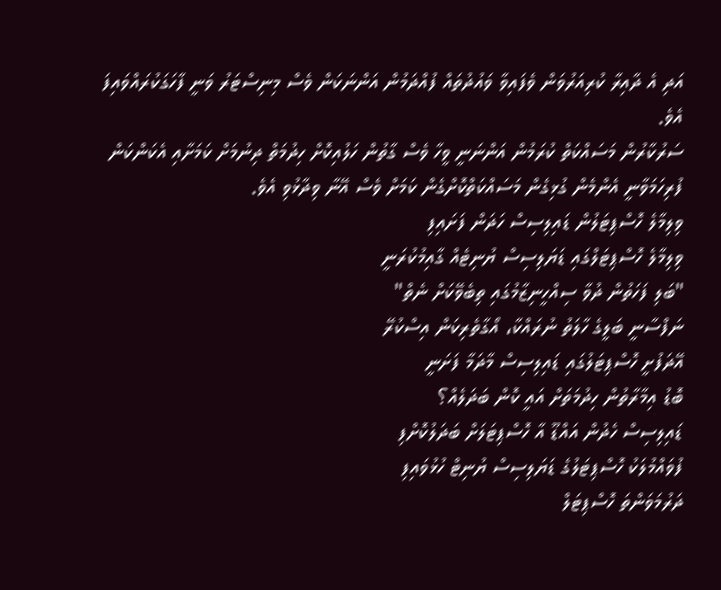އަދި އެ ދާއިރާ ކުރިއަރުވަން ވެފައިވާ ވައުދުތައް ފުއްދަމުން އަންނަކަން ވެސް މިނިސްޓަރު ވަނީ ފާހަގަކުރައްވައިފަ އެވެ.
ސަރުކާރުން މަސައްކަތް ކުރަމުން އަންނަނީ ވީހާ ވެސް ގާތުން ހަލުއިކޮށް ހިދުމަތް ދިނުމަށް ކަމަށާއި އެކަންކަން ފުރިހަމަވާނީ އެންމެން ގުޅިގެން މަސައްކަތްކޮށްގެން ކަމަށް ވެސް އޭނާ ވިދާޅުވި އެވެ.
ވިލިމާލެ ހޮސްޕިޓަލުން ޑައިލިސިސް ހަދަން ފަށައިފި
ވިލިމާލެ ހޮސްޕިޓަލްގައި ޑަޔަލިސިސް ޔުނިޓެއް ގާއިމުކުރަނީ
"ބަލި ފަހަތުން ދުވާ ސިއްހީނިޒާމުގައި ތިބެވޭކަށް ނެތް"
ނަފްސާނީ ބަލީގެ ހާލަތު ނުރައްކާ، އޯގާތެރިކަން އިސްކުރޭ
އޭދަފުށީ ހޮސްޕިޓަލުގައި ޑައިލިސިސް މާދަމާ ފަށަނީ
ބޮޑު އިމާރާތުން ހިދުމަތަށް އައީ ކޮން ބަދަލެއް؟
ޑައިލިސިސް ހެދުން އައްޑޫ އާ ހޮސްޕިޓަލަށް ބަދަލުކޮށްފި
ފުވައްމުލަކު ހޮސްޕިޓަލުގެ ޑަޔަލިސިސް ޔުނިޓް ހުޅުވައިފި
ދަރުމަވަންތަ ހޮސްޕިޓަލް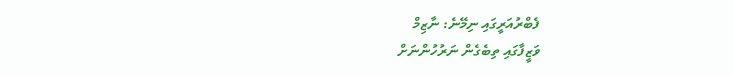ފެބްރުއަރީގައި ނިމޭނެ: ނާޒިމް
ވަޒީފާގައި ތިބެގެން ނަރުހުންނަށް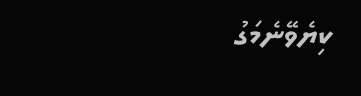ކިޔެވޭނެމަގު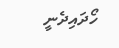ހޯދައިދެނީ